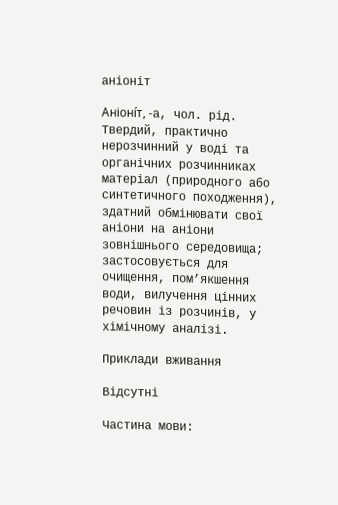аніоніт

Аніоні́т, -а, чол. рід. Твердий, практично нерозчинний у воді та органічних розчинниках матеріал (природного або синтетичного походження), здатний обмінювати свої аніони на аніони зовнішнього середовища; застосовується для очищення, пом’якшення води, вилучення цінних речовин із розчинів, у хімічному аналізі.

Приклади вживання

Відсутні

Частина мови: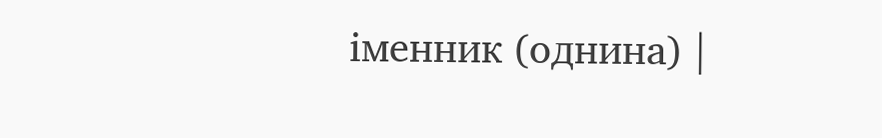іменник (однина) |